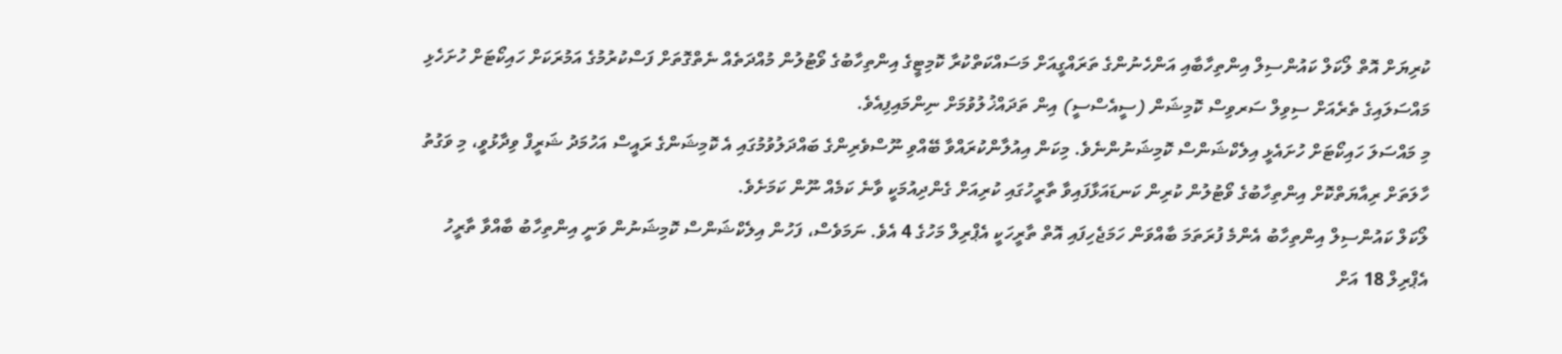ކުރިޔަށް އޮތް ލޯކަލް ކައުންސިލް އިންތިހާބާއި އަންހެނުންގެ ތަރައްގީއަށް މަސައްކަތްކުރާ ކޮމިޓީގެ އިންތިހާބުގެ ވޯޓުލުން މުއްދަތެއް ނެތްގޮތަށް ފަސްކުރުމުގެ އަމުރަކަށް ހައިކޯޓަށް ހުށަހެޅި މައްސަލައިގެ ތެރެއަށް ސިވިލް ސަރވިސް ކޮމިޝަން (ސީއެސްސީ) އިން ތަދައްޚުލުވުމަށް ނިންމައިފިއެވެ.
މި މައްސަލަ ހައިކޯޓަށް ހުށައެޅީ އިލެކްޝަންސް ކޮމިޝަނުންނެވެ. މިކަން އިއުލާންކުރައްވާ ބޭއްވި ނޫސްވެރިންގެ ބައްދަލުވުމުގައި އެ ކޮމިޝަންގެ ރައީސް އަހުމަދު ޝަރީފް ވިދާޅުވީ، މި ވަގުތު ހާލަތަށް ރިއާޔަތްކޮށް އިންތިހާބުގެ ވޯޓުލުން ކުރިން ކަނޑައަޅާފައިވާ ތާރީހުގައި ކުރިއަށް ގެންދިއުމަކީ ވާނެ ކަމެއް ނޫން ކަމަށެވެ.
ލޯކަލް ކައުންސިލް އިންތިހާބު އެންމެ ފުރަތަމަ ބާއްވަން ހަމަޖެހިފައި އޮތް ތާރީހަކީ އެޕްރިލް މަހުގެ 4 އެވެ. ނަމަވެސް، ފަހުން އިލެކްޝަންސް ކޮމިޝަނުން ވަނީ އިންތިހާބު ބާއްވާ ތާރީހު އެޕްރިލް 18 އަށް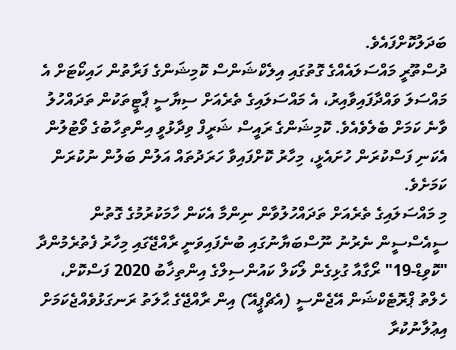ބަދަލުކޮށްފައެވެ.
ދުސްތޫރީ މައްސަލައެއްގެ ގޮތުގައި އިލެކްޝަންސް ކޮމިޝަންގެ ފަރާތުން ހައިކޯޓަށް އެ މައްސަލަ ވައްދާފައިވާއިރު، އެ މައްސަލައިގެ ތެރެއަށް ސިޔާސީ ޕާޓީތަކުން ތަދައްހުލު ވާނެ ކަމަށް ބެލެވެއެވެ. ކޮމިޝަންގެ ރައީސް ޝަރީފް ވިދާޅުވީ އިންތިހާބުގެ ވޯޓުލުން އެކަނި ފަސްކުރަން ހުށައެޅީ، މިހާރު ކޮށްފައިވާ ހަރަދުތައް އަލުން ބަލުން ނުކުރަން ކަމަށެވެ.
މި މައްސަލައިގެ ތެރެއަށް ތަދައްހުލުވާން ނިންމާ އެކަން ހާމަކުރުމުގެ ގޮތުން ސީއެސްސީން ނެރުނު ނޫސްބަޔާނުގައި ބުނެފައިވަނީ ރާއްޖޭގައި މިހާރު ފެތުރެމުންދާ "ކޮވިޑް-19" ރޯގާއާ ގުޅިގެން ލޯކަލް ކައުންސިލްގެ އިންތިޚާބު 2020 ފަސްކޮށް، ހެލްތު ޕްރޮޓެކްޝަން އޭޖެންސީ (އެޗްޕީއޭ) އިން ރާއްޖޭގެ ޙާލަތު ރަނގަޅުވެއްޖެކަމަށް އިޢުލާނުކުރާ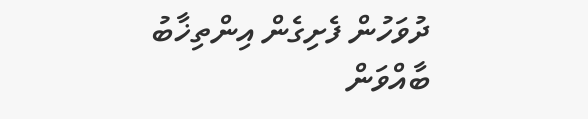ދުވަހުން ފެށިގެން އިންތިޚާބު ބާއްވަން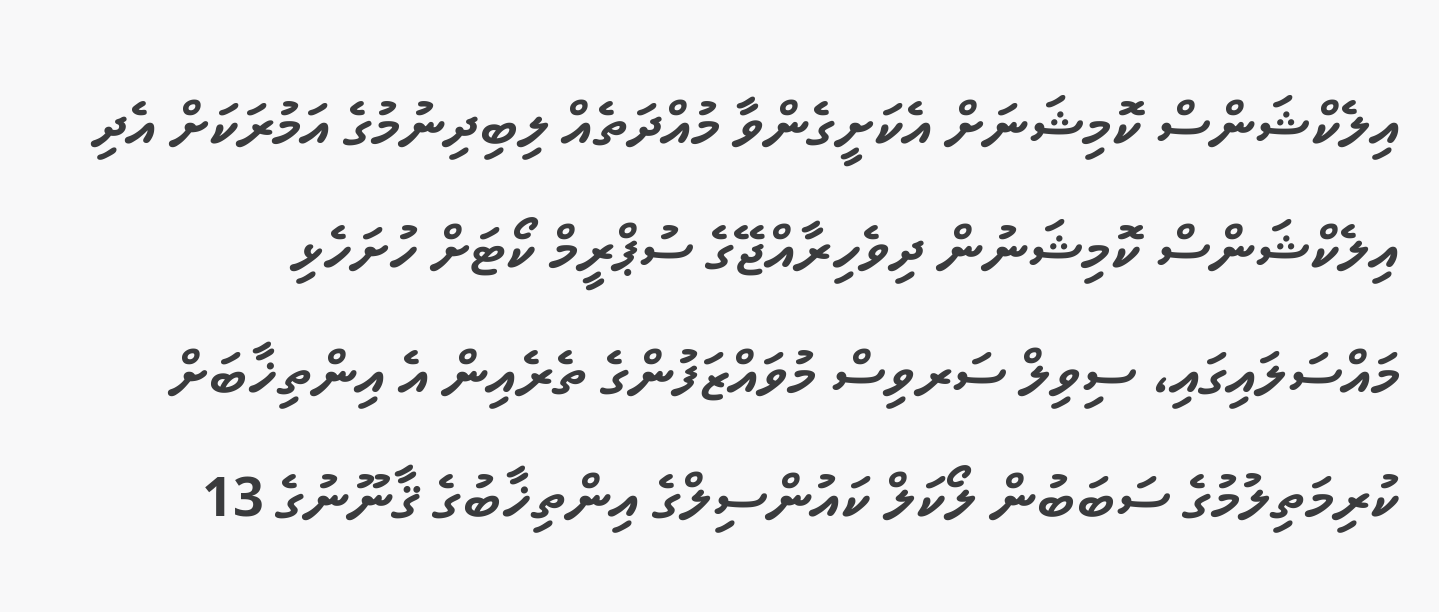އިލެކްޝަންސް ކޮމިޝަނަށް އެކަށީގެންވާ މުއްދަތެއް ލިބިދިނުމުގެ އަމުރަކަށް އެދި އިލެކްޝަންސް ކޮމިޝަނުން ދިވެހިރާއްޖޭގެ ސުޕްރީމް ކޯޓަށް ހުށަހެޅި މައްސަލައިގައި، ސިވިލް ސަރވިސް މުވައްޒަފުންގެ ތެރެއިން އެ އިންތިޚާބަށް ކުރިމަތިލުމުގެ ސަބަބުން ލޯކަލް ކައުންސިލްގެ އިންތިޚާބުގެ ޤާނޫނުގެ 13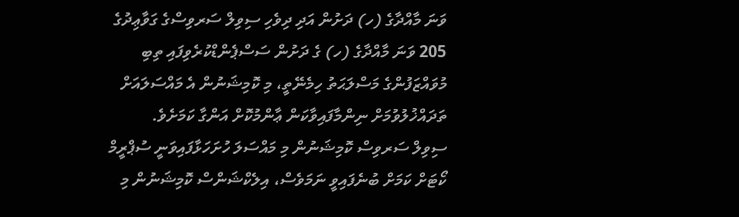ވަނަ މާއްދާގެ (ހ) ދަށުން އަދި ދިވެހި ސިވިލް ސަރވިސްގެ ގަވާޢިދުގެ 205 ވަނަ މާއްދާގެ (ހ) ގެ ދަށުން ސަސްޕެންޑްކުރެވިފައި ތިބި މުވައްޒަފުންގެ މަސްލަޙަތު ހިމެނޭތީ، މި ކޮމިޝަނުން އެ މައްސަލައަށް ތަދައްޚުލުވުމަށް ނިންމާފައިވާކަން ޢާންމުކޮށް އަންގާ ކަމަށެވެ.
ސިވިލް ސަރވިސް ކޮމިޝަނުން މި މައްސަލަ ހުށަހަޅާފައިވަނީ ސުޕްރީމް ކޯޓަށް ކަމަށް ބުނެފައިވީ ނަމަވެސް، އިލެކްޝަންސް ކޮމިޝަނުން މި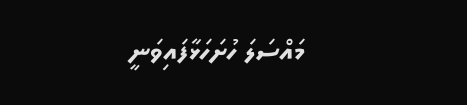މައްސަލަ ހުށަހަޅާފައިވަނީ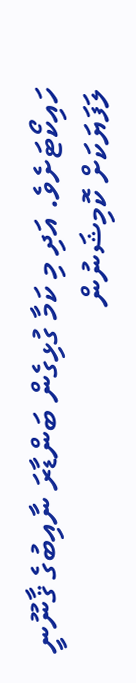ހައިކޯޓަށެވެ. އަދި މި ކަމާ ގުޅިގެން ބަންޑާރަ ނާއިބުގެ ޤާނޫނީ ލަފަޔަކަށް ކޮމިޝަނުން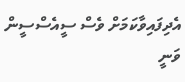އެދިފައިވާކަމަށް ވެސް ސީއެސްސީން ވަނީ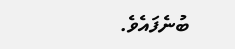ބުނެފައެވެ.